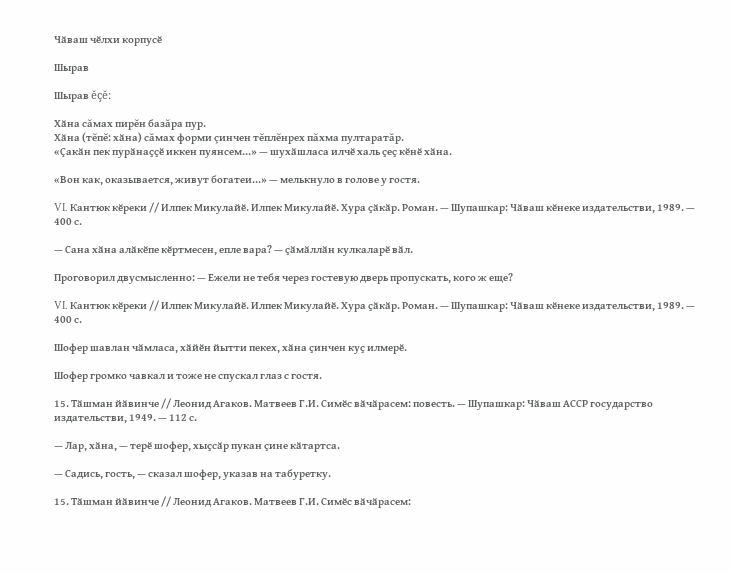Чӑваш чӗлхи корпусӗ

Шырав

Шырав ĕçĕ:

Хӑна сăмах пирĕн базăра пур.
Хӑна (тĕпĕ: хӑна) сăмах форми çинчен тĕплĕнрех пăхма пултаратăр.
«Ҫакӑн пек пурӑнаҫҫӗ иккен пуянсем…» — шухӑшласа илчӗ халь ҫеҫ кӗнӗ хӑна.

«Вон как, оказывается, живут богатеи…» — мелькнуло в голове у гостя.

VI. Кантюк кӗреки // Илпек Микулайӗ. Илпек Микулайӗ. Хура ҫӑкӑр. Роман. — Шупашкар: Чӑваш кӗнеке издательстви, 1989. — 400 с.

— Сана хӑна алӑкӗпе кӗртмесен, епле вара? — ҫӑмӑллӑн кулкаларӗ вӑл.

Проговорил двусмысленно: — Ежели не тебя через гостевую дверь пропускать, кого ж еще?

VI. Кантюк кӗреки // Илпек Микулайӗ. Илпек Микулайӗ. Хура ҫӑкӑр. Роман. — Шупашкар: Чӑваш кӗнеке издательстви, 1989. — 400 с.

Шофер шавлан чӑмласа, хӑйӗн йытти пекех, хӑна ҫинчен куҫ илмерӗ.

Шофер громко чавкал и тоже не спускал глаз с гостя.

15. Тӑшман йӑвинче // Леонид Агаков. Матвеев Г.И. Симӗс вӑчӑрасем: повесть. — Шупашкар: Чӑваш АССР государство издательстви, 1949. — 112 с.

— Лар, хӑна, — терӗ шофер, хыҫсӑр пукан ҫине кӑтартса.

— Садись, гость, — сказал шофер, указав на табуретку.

15. Тӑшман йӑвинче // Леонид Агаков. Матвеев Г.И. Симӗс вӑчӑрасем: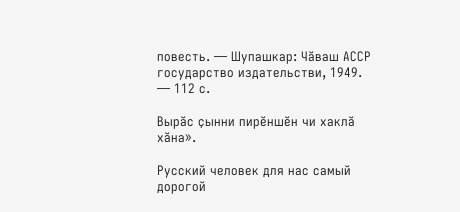повесть. — Шупашкар: Чӑваш АССР государство издательстви, 1949. — 112 с.

Вырӑс ҫынни пирӗншӗн чи хаклӑ хӑна».

Русский человек для нас самый дорогой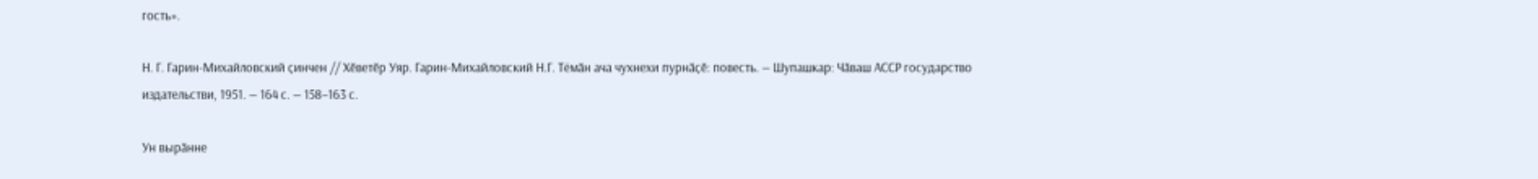гость».

Н. Г. Гарин-Михайловский ҫинчен // Хӗветӗр Уяр. Гарин-Михайловский Н.Г. Тёмӑн ача чухнехи пурнӑҫӗ: повесть. — Шупашкар: Чӑваш АССР государство издательстви, 1951. — 164 с. — 158–163 с.

Ун вырӑнне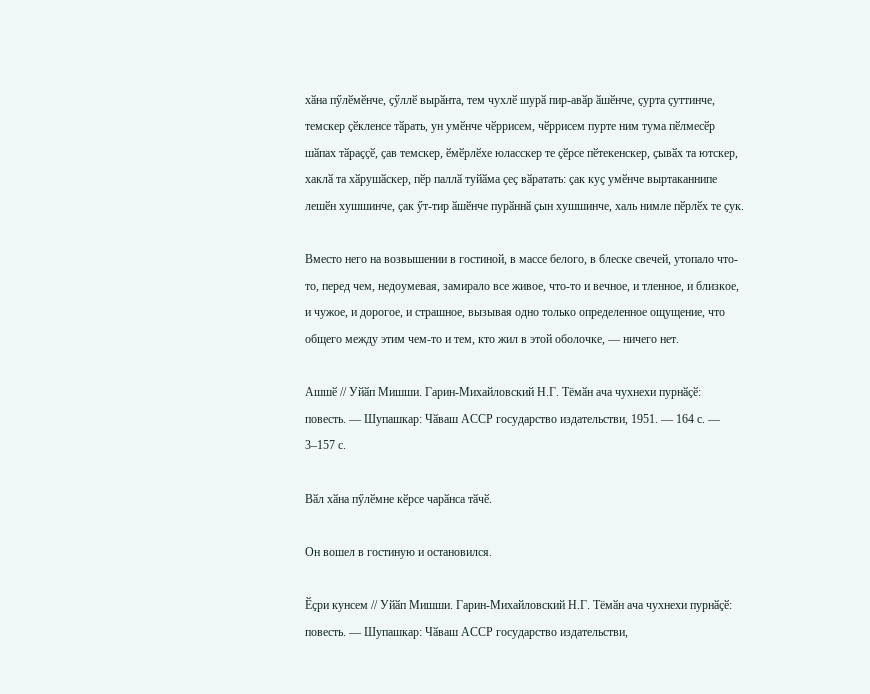хӑна пӳлӗмӗнче, ҫӳллӗ вырӑнта, тем чухлӗ шурӑ пир-авӑр ӑшӗнче, ҫурта ҫуттинче, темскер ҫӗкленсе тӑрать, ун умӗнче чӗррисем, чӗррисем пурте ним тума пӗлмесӗр шӑпах тӑраҫҫӗ, ҫав темскер, ӗмӗрлӗхе юласскер те ҫӗрсе пӗтекенскер, ҫывӑх та ютскер, хаклӑ та хӑрушӑскер, пӗр паллӑ туйӑма ҫеҫ вӑратать: ҫак куҫ умӗнче выртаканнипе лешӗн хушшинче, ҫак ӳт-тир ӑшӗнче пурӑннӑ ҫын хушшинче, халь нимле пӗрлӗх те ҫук.

Вместо него на возвышении в гостиной, в массе белого, в блеске свечей, утопало что-то, перед чем, недоумевая, замирало все живое, что-то и вечное, и тленное, и близкое, и чужое, и дорогое, и страшное, вызывая одно только определенное ощущение, что общего между этим чем-то и тем, кто жил в этой оболочке, — ничего нет.

Ашшӗ // Уйӑп Мишши. Гарин-Михайловский Н.Г. Тёмӑн ача чухнехи пурнӑҫӗ: повесть. — Шупашкар: Чӑваш АССР государство издательстви, 1951. — 164 с. — 3–157 с.

Вӑл хӑна пӳлӗмне кӗрсе чарӑнса тӑчӗ.

Он вошел в гостиную и остановился.

Ӗҫри кунсем // Уйӑп Мишши. Гарин-Михайловский Н.Г. Тёмӑн ача чухнехи пурнӑҫӗ: повесть. — Шупашкар: Чӑваш АССР государство издательстви,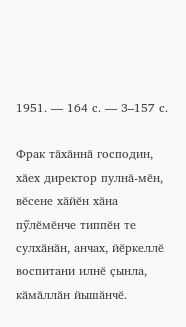1951. — 164 с. — 3–157 с.

Фрак тӑхӑннӑ господин, хӑех директор пулнӑ-мӗн, вӗсене хӑйӗн хӑна пӳлӗмӗнче типпӗн те сулхӑнӑн, анчах, йӗркеллӗ воспитани илнӗ ҫынла, кӑмӑллӑн йышӑнчӗ.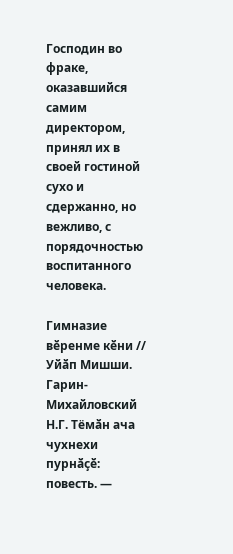Господин во фраке, оказавшийся самим директором, принял их в своей гостиной сухо и сдержанно, но вежливо, с порядочностью воспитанного человека.

Гимназие вӗренме кӗни // Уйӑп Мишши. Гарин-Михайловский Н.Г. Тёмӑн ача чухнехи пурнӑҫӗ: повесть. —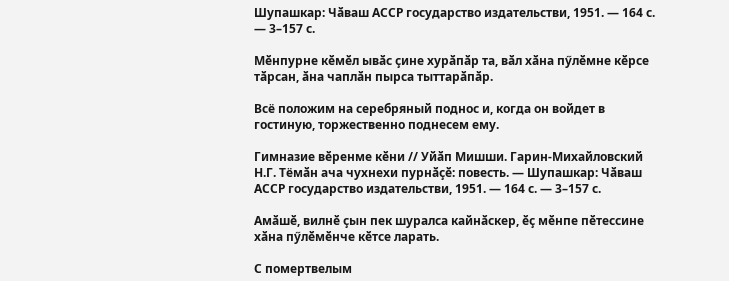Шупашкар: Чӑваш АССР государство издательстви, 1951. — 164 с. — 3–157 с.

Мӗнпурне кӗмӗл ывӑс ҫине хурӑпӑр та, вӑл хӑна пӳлӗмне кӗрсе тӑрсан, ӑна чаплӑн пырса тыттарӑпӑр.

Всё положим на серебряный поднос и, когда он войдет в гостиную, торжественно поднесем ему.

Гимназие вӗренме кӗни // Уйӑп Мишши. Гарин-Михайловский Н.Г. Тёмӑн ача чухнехи пурнӑҫӗ: повесть. — Шупашкар: Чӑваш АССР государство издательстви, 1951. — 164 с. — 3–157 с.

Амӑшӗ, вилнӗ ҫын пек шуралса кайнӑскер, ӗҫ мӗнпе пӗтессине хӑна пӳлӗмӗнче кӗтсе ларать.

С помертвелым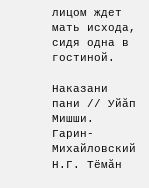лицом ждет мать исхода, сидя одна в гостиной.

Наказани пани // Уйӑп Мишши. Гарин-Михайловский Н.Г. Тёмӑн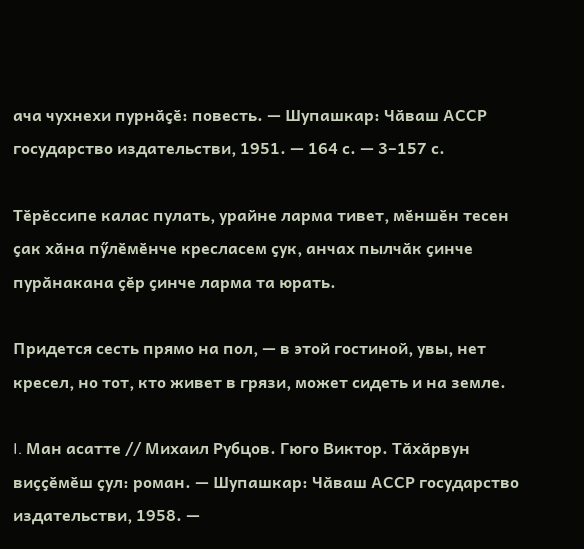ача чухнехи пурнӑҫӗ: повесть. — Шупашкар: Чӑваш АССР государство издательстви, 1951. — 164 с. — 3–157 с.

Тӗрӗссипе калас пулать, урайне ларма тивет, мӗншӗн тесен ҫак хӑна пӳлӗмӗнче кресласем ҫук, анчах пылчӑк ҫинче пурӑнакана ҫӗр ҫинче ларма та юрать.

Придется сесть прямо на пол, — в этой гостиной, увы, нет кресел, но тот, кто живет в грязи, может сидеть и на земле.

I. Ман асатте // Михаил Рубцов. Гюго Виктор. Тӑхӑрвун виҫҫӗмӗш ҫул: роман. — Шупашкар: Чӑваш АССР государство издательстви, 1958. —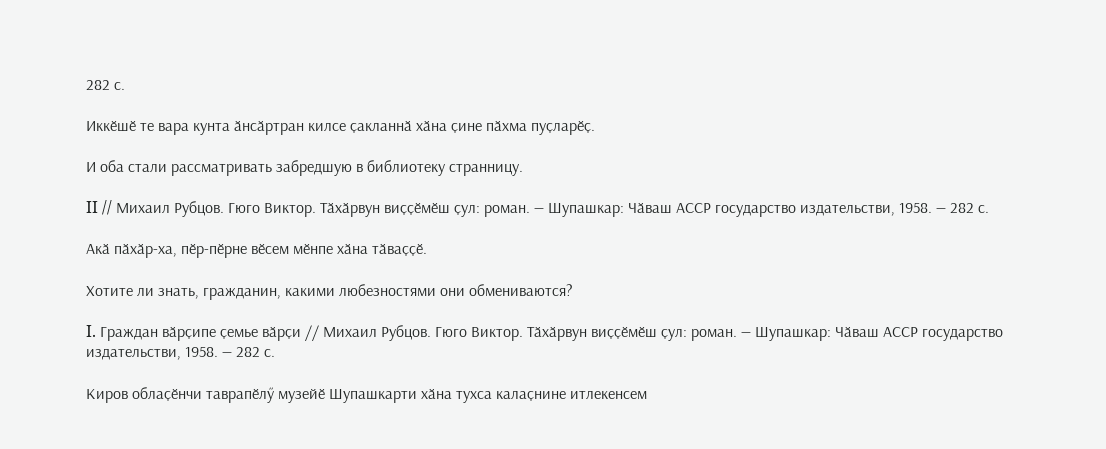282 с.

Иккӗшӗ те вара кунта ӑнсӑртран килсе ҫакланнӑ хӑна ҫине пӑхма пуҫларӗҫ.

И оба стали рассматривать забредшую в библиотеку странницу.

II // Михаил Рубцов. Гюго Виктор. Тӑхӑрвун виҫҫӗмӗш ҫул: роман. — Шупашкар: Чӑваш АССР государство издательстви, 1958. — 282 с.

Акӑ пӑхӑр-ха, пӗр-пӗрне вӗсем мӗнпе хӑна тӑваҫҫӗ.

Хотите ли знать, гражданин, какими любезностями они обмениваются?

I. Граждан вӑрҫипе ҫемье вӑрҫи // Михаил Рубцов. Гюго Виктор. Тӑхӑрвун виҫҫӗмӗш ҫул: роман. — Шупашкар: Чӑваш АССР государство издательстви, 1958. — 282 с.

Киров облаҫӗнчи таврапӗлӳ музейӗ Шупашкарти хӑна тухса калаҫнине итлекенсем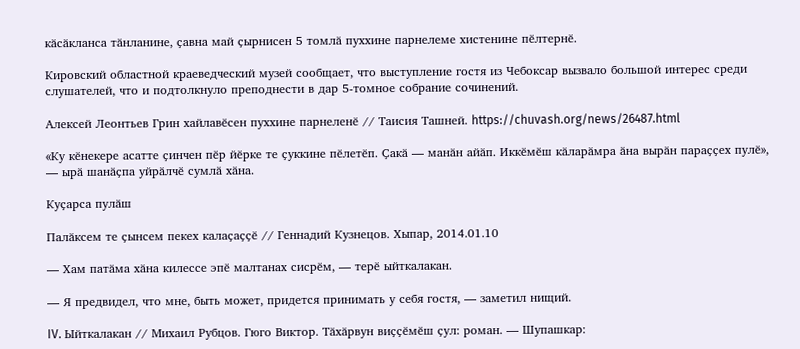кӑсӑкланса тӑнланине, ҫавна май ҫырнисен 5 томлӑ пуххине парнелеме хистенине пӗлтернӗ.

Кировский областной краеведческий музей сообщает, что выступление гостя из Чебоксар вызвало большой интерес среди слушателей, что и подтолкнуло преподнести в дар 5-томное собрание сочинений.

Алексей Леонтьев Грин хайлавӗсен пуххине парнеленӗ // Таисия Ташней. https://chuvash.org/news/26487.html

«Ку кӗнекере асатте ҫинчен пӗр йӗрке те ҫуккине пӗлетӗп. Ҫакӑ — манӑн айӑп. Иккӗмӗш кӑларӑмра ӑна вырӑн параҫҫех пулӗ», — ырӑ шанӑҫпа уйрӑлчӗ сумлӑ хӑна.

Куҫарса пулӑш

Палӑксем те ҫынсем пекех калаҫаҫҫӗ // Геннадий Кузнецов. Хыпар, 2014.01.10

— Хам патӑма хӑна килессе эпӗ малтанах сисрӗм, — терӗ ыйткалакан.

— Я предвидел, что мне, быть может, придется принимать у себя гостя, — заметил нищий.

IV. Ыйткалакан // Михаил Рубцов. Гюго Виктор. Тӑхӑрвун виҫҫӗмӗш ҫул: роман. — Шупашкар: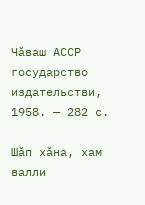Чӑваш АССР государство издательстви, 1958. — 282 с.

Шӑп хӑна, хам валли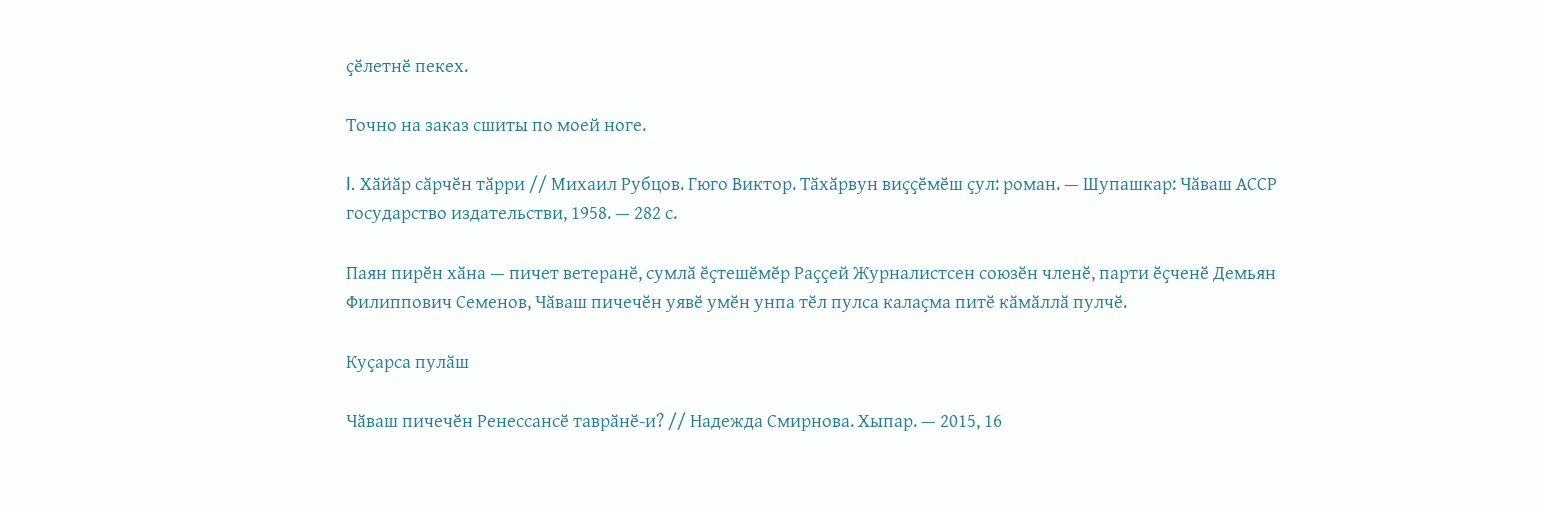ҫӗлетнӗ пекех.

Точно на заказ сшиты по моей ноге.

I. Хӑйӑр сӑрчӗн тӑрри // Михаил Рубцов. Гюго Виктор. Тӑхӑрвун виҫҫӗмӗш ҫул: роман. — Шупашкар: Чӑваш АССР государство издательстви, 1958. — 282 с.

Паян пирӗн хӑна — пичет ветеранӗ, сумлӑ ӗҫтешӗмӗр Раҫҫей Журналистсен союзӗн членӗ, парти ӗҫченӗ Демьян Филиппович Семенов, Чӑваш пичечӗн уявӗ умӗн унпа тӗл пулса калаҫма питӗ кӑмӑллӑ пулчӗ.

Куҫарса пулӑш

Чӑваш пичечӗн Ренессансӗ таврӑнӗ-и? // Надежда Смирнова. Хыпар. — 2015, 16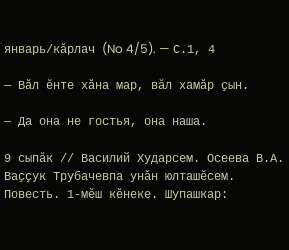январь/кӑрлач (No 4/5). — С.1, 4

— Вӑл ӗнте хӑна мар, вӑл хамӑр ҫын.

— Да она не гостья, она наша.

9 сыпӑк // Василий Хударсем. Осеева В.А. Ваҫҫук Трубачевпа унӑн юлташӗсем. Повесть. 1-мӗш кӗнеке. Шупашкар: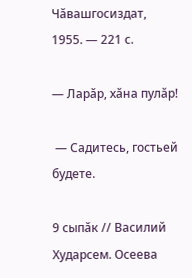Чӑвашгосиздат, 1955. — 221 с.

— Ларӑр, хӑна пулӑр!

 — Садитесь, гостьей будете.

9 сыпӑк // Василий Хударсем. Осеева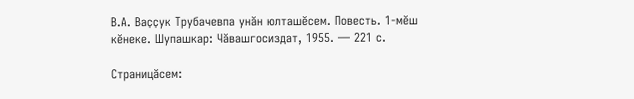В.А. Ваҫҫук Трубачевпа унӑн юлташӗсем. Повесть. 1-мӗш кӗнеке. Шупашкар: Чӑвашгосиздат, 1955. — 221 с.

Страницăсем: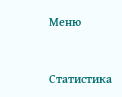Меню



Статистика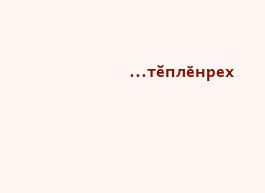...тĕплӗнрех